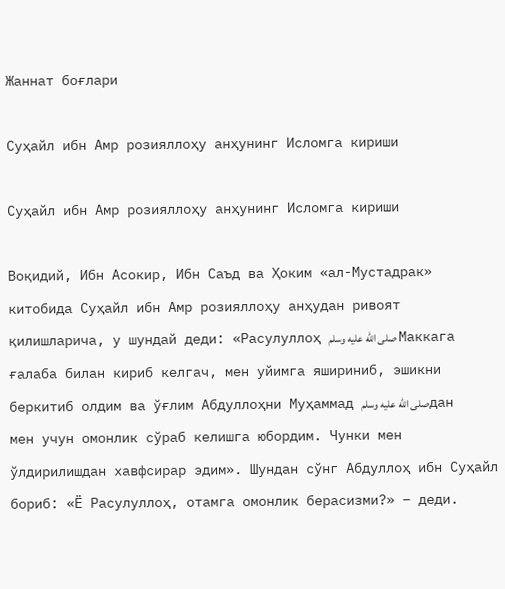Жаннат боғлари

Суҳайл ибн Амр розияллоҳу анҳунинг Исломга кириши

Суҳайл ибн Амр розияллоҳу анҳунинг Исломга кириши

Воқидий, Ибн Асокир, Ибн Саъд ва Ҳоким «ал-Мустадрак» китобида Суҳайл ибн Амр розияллоҳу анҳудан ривоят қилишларича, у шундай деди: «Расулуллоҳ صلى الله عليه وسلم Маккага ғалаба билан кириб келгач, мен уйимга яшириниб, эшикни беркитиб олдим ва ўғлим Абдуллоҳни Муҳаммад صلى الله عليه وسلمдан мен учун омонлик сўраб келишга юбордим. Чунки мен ўлдирилишдан хавфсирар эдим». Шундан сўнг Абдуллоҳ ибн Суҳайл бориб: «Ё Расулуллоҳ, отамга омонлик берасизми?» – деди.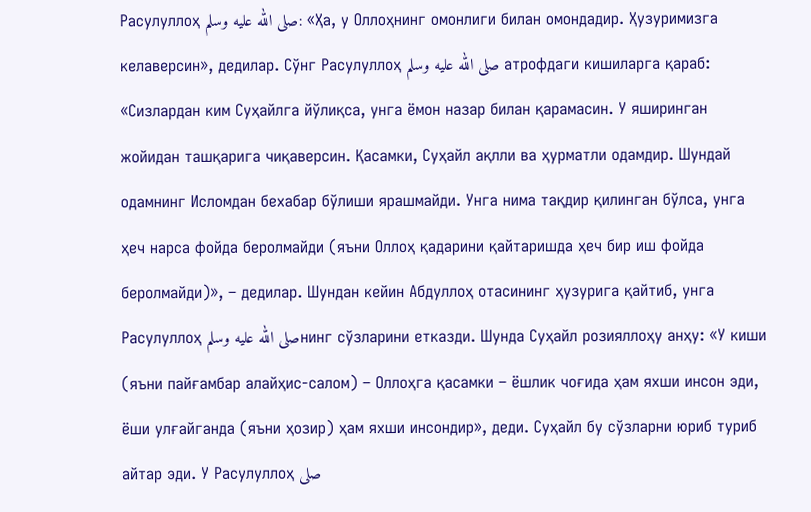Расулуллоҳ صلى الله عليه وسلم: «Ҳа, у Оллоҳнинг омонлиги билан омондадир. Ҳузуримизга келаверсин», дедилар. Сўнг Расулуллоҳ صلى الله عليه وسلم атрофдаги кишиларга қараб: «Сизлардан ким Суҳайлга йўлиқса, унга ёмон назар билан қарамасин. У яширинган жойидан ташқарига чиқаверсин. Қасамки, Суҳайл ақлли ва ҳурматли одамдир. Шундай одамнинг Исломдан бехабар бўлиши ярашмайди. Унга нима тақдир қилинган бўлса, унга ҳеч нарса фойда беролмайди (яъни Оллоҳ қадарини қайтаришда ҳеч бир иш фойда беролмайди)», – дедилар. Шундан кейин Абдуллоҳ отасининг ҳузурига қайтиб, унга Расулуллоҳ صلى الله عليه وسلمнинг сўзларини етказди. Шунда Суҳайл розияллоҳу анҳу: «У киши (яъни пайғамбар алайҳис-салом) – Оллоҳга қасамки – ёшлик чоғида ҳам яхши инсон эди, ёши улғайганда (яъни ҳозир) ҳам яхши инсондир», деди. Суҳайл бу сўзларни юриб туриб айтар эди. У Расулуллоҳ صلى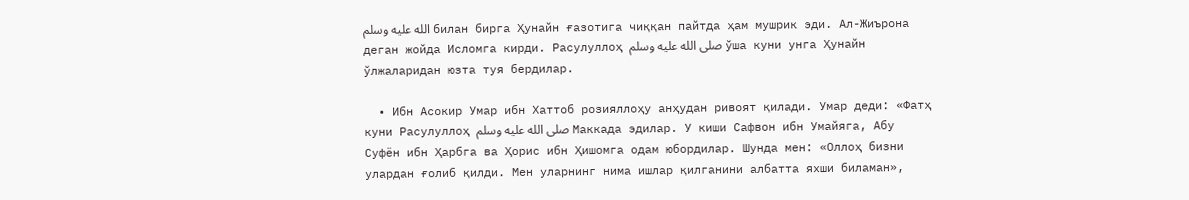الله عليه وسلم билан бирга Ҳунайн ғазотига чиққан пайтда ҳам мушрик эди. Ал-Жиърона деган жойда Исломга кирди. Расулуллоҳ صلى الله عليه وسلم ўша куни унга Ҳунайн ўлжаларидан юзта туя бердилар.

  • Ибн Асокир Умар ибн Хаттоб розияллоҳу анҳудан ривоят қилади. Умар деди: «Фатҳ куни Расулуллоҳ صلى الله عليه وسلم Маккада эдилар. У киши Сафвон ибн Умайяга, Абу Суфён ибн Ҳарбга ва Ҳорис ибн Ҳишомга одам юбордилар. Шунда мен: «Оллоҳ бизни улардан ғолиб қилди. Мен уларнинг нима ишлар қилганини албатта яхши биламан»,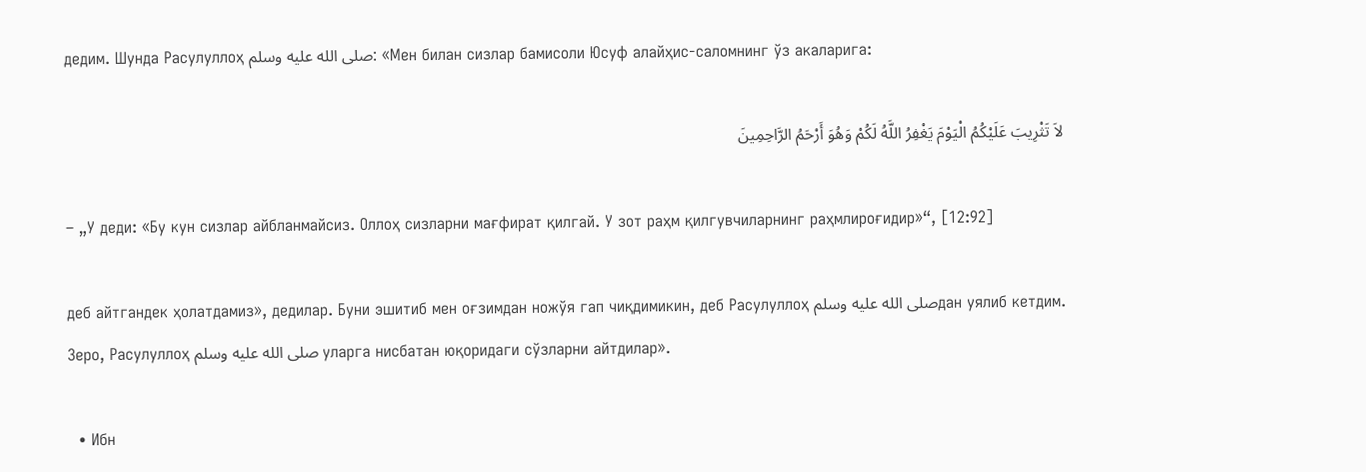дедим. Шунда Расулуллоҳ صلى الله عليه وسلم: «Мен билан сизлар бамисоли Юсуф алайҳис-саломнинг ўз акаларига:

لاَ تَثْرِيبَ عَلَيْكُمُ الْيَوْمَ يَغْفِرُ اللَّهُ لَكُمْ وَهُوَ أَرْحَمُ الرَّاحِمِينَ

– „У деди: «Бу кун сизлар айбланмайсиз. Оллоҳ сизларни мағфират қилгай. У зот раҳм қилгувчиларнинг раҳмлироғидир»“, [12:92]

деб айтгандек ҳолатдамиз», дедилар. Буни эшитиб мен оғзимдан ножўя гап чиқдимикин, деб Расулуллоҳ صلى الله عليه وسلمдан уялиб кетдим. Зеро, Расулуллоҳ صلى الله عليه وسلم уларга нисбатан юқоридаги сўзларни айтдилар».

  • Ибн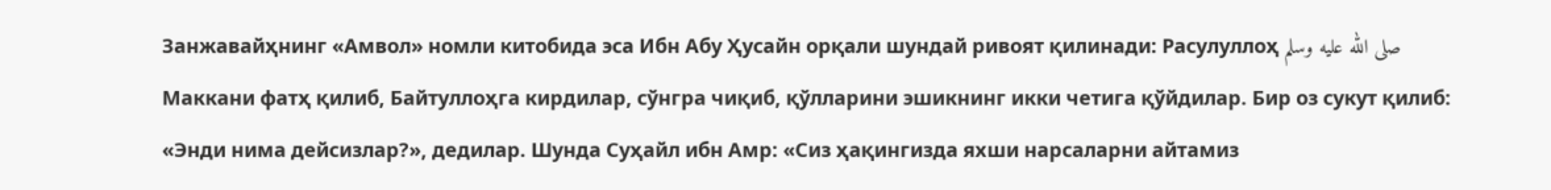Занжавайҳнинг «Амвол» номли китобида эса Ибн Абу Ҳусайн орқали шундай ривоят қилинади: Расулуллоҳ صلى الله عليه وسلم Маккани фатҳ қилиб, Байтуллоҳга кирдилар, сўнгра чиқиб, қўлларини эшикнинг икки четига қўйдилар. Бир оз сукут қилиб: «Энди нима дейсизлар?», дедилар. Шунда Суҳайл ибн Амр: «Сиз ҳақингизда яхши нарсаларни айтамиз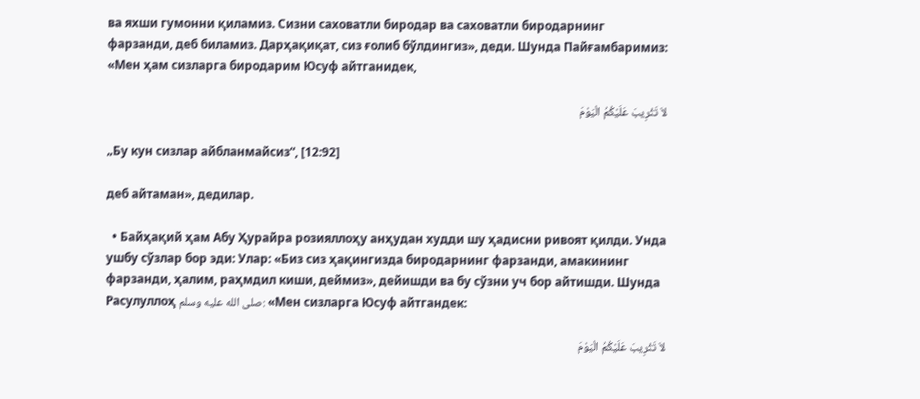ва яхши гумонни қиламиз. Сизни саховатли биродар ва саховатли биродарнинг фарзанди, деб биламиз. Дарҳақиқат, сиз ғолиб бўлдингиз», деди. Шунда Пайғамбаримиз: «Мен ҳам сизларга биродарим Юсуф айтганидек,

لاَ تَثْرِيبَ عَلَيْكُمُ الْيَوْمَ

„Бу кун сизлар айбланмайсиз“, [12:92]

деб айтаман», дедилар.

  • Байҳақий ҳам Абу Ҳурайра розияллоҳу анҳудан худди шу ҳадисни ривоят қилди. Унда ушбу сўзлар бор эди: Улар: «Биз сиз ҳақингизда биродарнинг фарзанди, амакининг фарзанди, ҳалим, раҳмдил киши, деймиз», дейишди ва бу сўзни уч бор айтишди. Шунда Расулуллоҳ صلى الله عليه وسلم: «Мен сизларга Юсуф айтгандек:

لاَ تَثْرِيبَ عَلَيْكُمُ الْيَوْمَ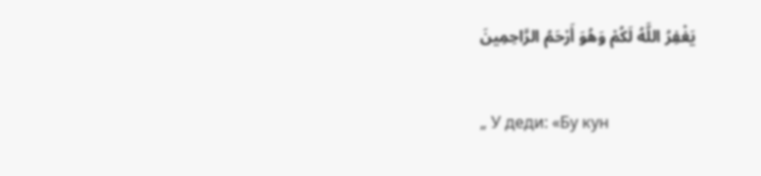يَغْفِرُ اللَّهُ لَكُمْ وَهُوَ أَرْحَمُ الرَّاحِمِينَ

„ У деди: «Бу кун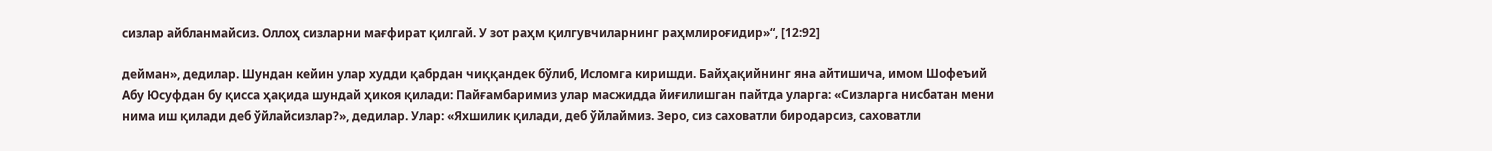сизлар айбланмайсиз. Оллоҳ сизларни мағфират қилгай. У зот раҳм қилгувчиларнинг раҳмлироғидир»“, [12:92]

дейман», дедилар. Шундан кейин улар худди қабрдан чиққандек бўлиб, Исломга киришди. Байҳақийнинг яна айтишича, имом Шофеъий Абу Юсуфдан бу қисса ҳақида шундай ҳикоя қилади: Пайғамбаримиз улар масжидда йиғилишган пайтда уларга: «Сизларга нисбатан мени нима иш қилади деб ўйлайсизлар?», дедилар. Улар: «Яхшилик қилади, деб ўйлаймиз. Зеро, сиз саховатли биродарсиз, саховатли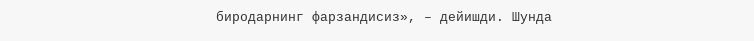биродарнинг фарзандисиз», – дейишди. Шунда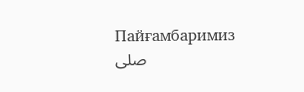Пайғамбаримиз صلى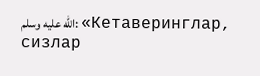الله عليه وسلم: «Кетаверинглар, сизлар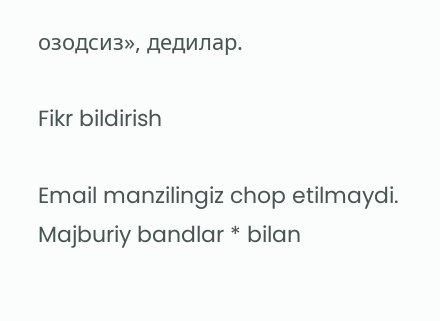озодсиз», дедилар.

Fikr bildirish

Email manzilingiz chop etilmaydi. Majburiy bandlar * bilan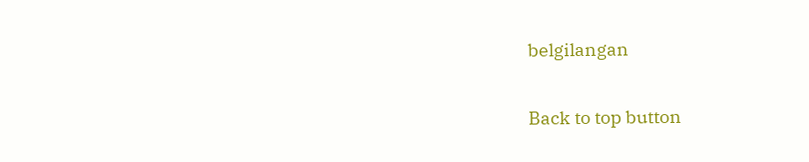belgilangan

Back to top button